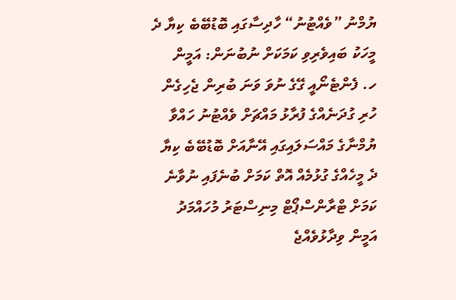ޔުމްނު ”ވެއްޓުނު“ ހާދިސާގައި ބޮޑުބޭބެ ކިޔާ ދެ މީހަކު ބައިވެރިވި ކަމަކަށް ނުބުނަން: އަމީން
ހ. ފެންޓެނޯއީ ގޭގެ ނުވަ ވަނަ ބުރިން ޖެހިގެން ހުރި ގުދަނެއްގެ ފުރާޅު މައްޗަށް ވެއްޓުނު ހައްވާ ޔުމްނާގެ މައްސަލައިގައި އޭނާއަށް ބޮޑުބޭބެ ކިޔާ ދެ މީހެއްގެ ގުޅުމެއް އޮތް ކަމަށް ބުނެފައި ނުވާނެ ކަމަށް ޓްރާންސްޕޯޓް މިނިސްޓަރު މުހައްމަދު އަމީން ވިދާޅުވެއްޖެ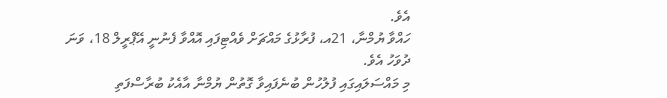އެވެ.
ހައްވާ ޔުމްނާ، 21އ، ފުރާޅުގެ މައްޗަށް ވެއްޓިފައި އޮއްވާ ފެނުނީ އޭޕްރީލް 18، ވަނަ ދުވަހު އެވެ.
މި މައްސަލައިގައި ފުލުހުން ބުނެފައިވާ ގޮތުން ޔުމްނާ އާއެކު ބުރާސްފަތި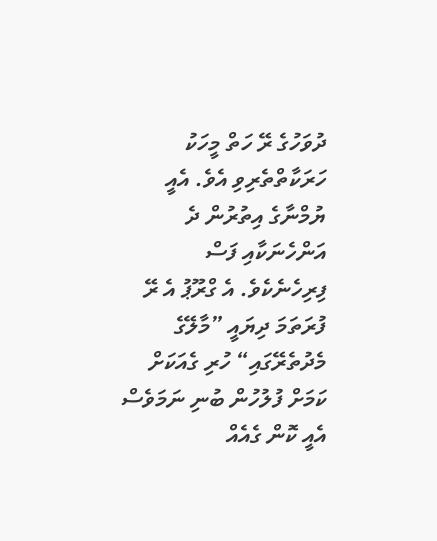ދުވަހުގެ ރޭ ހަތް މީހަކު ހަރަކާތްތެރިވި އެވެ. އެއީ ޔުމްނާގެ އިތުރުން ދެ އަންހެނަކާއި ފަސް ފިރިހެނެކެވެ. އެ ގްރޫޕު އެ ރޭ ފުރަތަމަ ދިޔައީ ”މާލޭގެ މެދުތެރޭގައި“ ހުރި ގެއަކަށް ކަމަށް ފުލުހުން ބުނި ނަމަވެސް އެއީ ކޮން ގެއެއް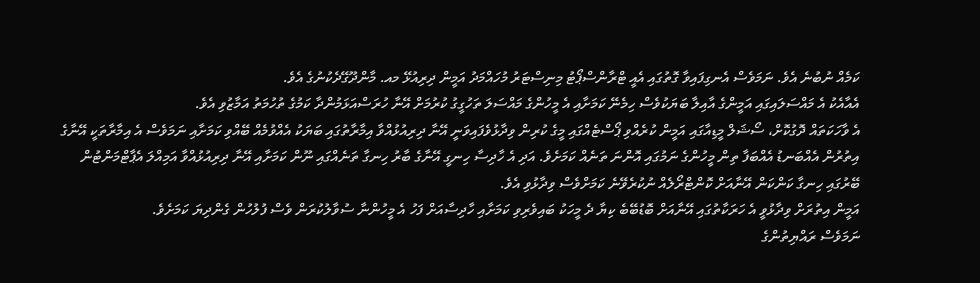ކަމެއް ނުބުނެ އެވެ. ނަމަވެސް އެނގިފައިވާ ގޮތުގައި އެއީ ޓްރާންސްޕޯޓު މިނިސްޓަރު މުހައްމަދު އަމީން ދިރިއުޅޭ މއ. މާންދޫގޭދެކުނުގެ އެވެ.
އެއާއެކު އެ މައްސަލައިގައި އަމީންގެ އާއިލާ ބަޔަކުވެސް ހިމެނޭ ކަމަށާއި އެ މީހުންގެ މައްސަލަ ތަހުގީގު ކުރުމަށް އޭނާ ހުރަސްއަޅަމުންދާ ކަމުގެ ތުހުމަތު އަމާޒުވި އެވެ.
އެ ވާހަކަތައް ދޮގުކޮށް، ސޯޝަލް މީޑިއާގައި އަމީން ކުރެއްވި ޕޯސްޓެއްގައި މީގެ ކުރިން ވިދާޅުވެފައިވަނީ އޭނާ ދިރިއުޅުއްވާ އިމާރާތުގައި ބަޔަކު އެއްވުމެއް ބޭއްވި ކަމަށާއި ނަމަވެސް އެ އިމާރާތަކީ އޭނާގެ އިތުރުން އެއްބަނޑު އެއްބަފާ ތިން މީހުންގެ ނަމުގައި އޮންނަ ތަނެއް ކަމަށެވެ. އަދި އެ ހާދިސާ ހިނގީ އޭނާގެ ބާރު ހިނގާ ތަނެއްގައި ނޫން ކަމަށާއި އޭނާ ދިރިއުޅުއްވާ އަމިއްލަ އެޕާޓްމަންޓުން ބޭރުގައި ހިނގާ ކަންކަން އޭނާއަށް ކޮންޓްރޯލެއް ނުކުރެވޭނެ ކަމަށްވެސް ވިދާޅުވި އެވެ.
އަމީން އިތުރަށް ވިދާޅުވީ އެ ހަރަކާތުގައި އޭނާއަށް ބޮޑުބޭބެ ކިޔާ ދެ މީހަކު ބައިވެރިވި ކަމަށާއި ހާދިސާއަށް ފަހު އެ މީހުންނާ ސުވާލުކުރަން ވެސް ފުލުހުން ގެންދިޔަ ކަމަށެވެ.
ނަމަވެސް ރައްޔިތުންގެ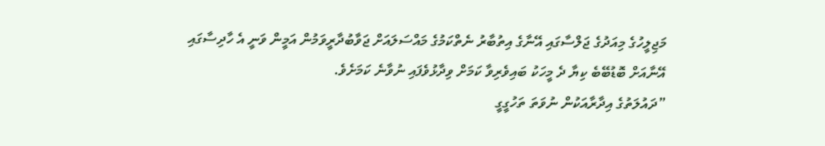މަޖިލީހުގެ މިއަދުގެ ޖަލްސާގައި އޭނާގެ އިތުބާރު ނެތްކަމުގެ މައްސަލައަށް ޖަވާބުދާރީވަމުން އަމީން ވަނީ އެ ހާދިސާގައި އޭނާއަށް ބޮޑުބޭބެ ކިޔާ ދެ މީހަކު ބައިވެރިވާ ކަމަށް ވިދާޅުވެފައި ނުވާނެ ކަމަށެވެ.
”ދައުލަތުގެ އިދާރާއަކުން ނުވަތަ ތަހުގީގީ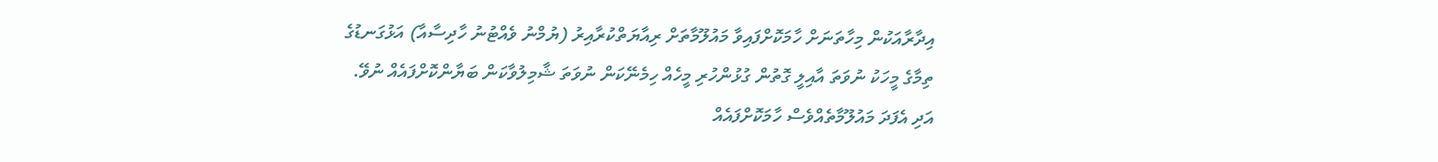އިދާރާއަކުން މިހާތަނަށް ހާމަކޮށްފައިވާ މައުލޫމާތަށް ރިއާޔަތްކުރާއިރު (ޔުމްނު ވެއްޓުނު ހާދިސާއާ) އަޅުގަނޑުގެ ތިމާގެ މީހަކު ނުވަތަ އާއިލީ ގޮތުން ގުޅުންހުރި މީހެއް ހިމެނޭކަން ނުވަތަ ޝާމިލުވާކަން ބަޔާންކޮށްފައެއް ނުވޭ. އަދި އެފަދަ މައުލޫމާތެއްވެސް ހާމަކޮށްފައެއް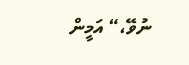ނުވޭ،“ އަމީން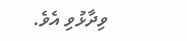ވިދާޅުވި އެވެ.